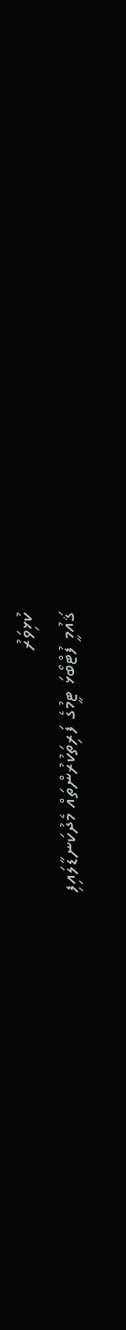ކުޅިވަރު
ޤައުމީ ފުޓްބޯޅަ ޓީމުގެ ފަރިތަކުރުންތައް މެދުކަނޑާލައިފި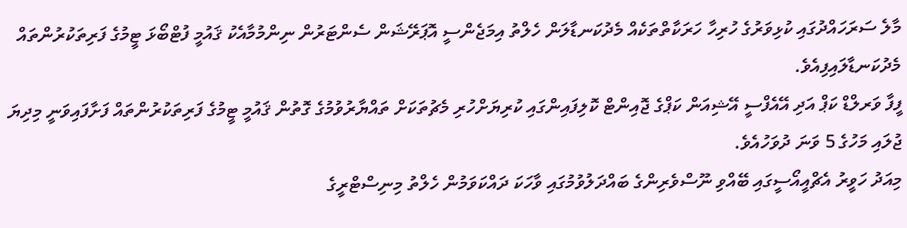މާލެ ސަރަހައްދުގައި ކުޅިވަރުގެ ހުރިހާ ހަރަކާތްތަކެއް މެދުކަނޑާލަން ހެލްތު އިމަޖެންސީ އޮޕަރޭޝަން ސެންޓަރުން ނިންމުމާއެކު ޤައުމީ ފުޓްބޯޅަ ޓީމުގެ ފަރިތަކުރުންތައް މެދުކަނޑާލައިފިއެވެ.
ފީފާ ވަރލްޑް ކަޕް އަދި އޭއެފްސީ އޭޝިއަން ކަޕްގެ ޖޮއިންޓް ކޮލިފައިންގައި ކުރިޔަށްހުރި މެޗުތަކަށް ތައްޔާރުވުމުގެ ގޮތުން ޤައުމީ ޓީމުގެ ފަރިތަކުރުންތައް ފަށާފައިވަނީ މިދިޔަ ޖުލައި މަހުގެ 5 ވަނަ ދުވަހުއެވެ.
މިއަދު ހަވީރު އެޗްއީއޯސީގައި ބޭއްވި ނޫސްވެރިންގެ ބައްދަލުވުމުގައި ވާހަކަ ދައްކަވަމުން ހެލްތު މިނިސްޓްރީގެ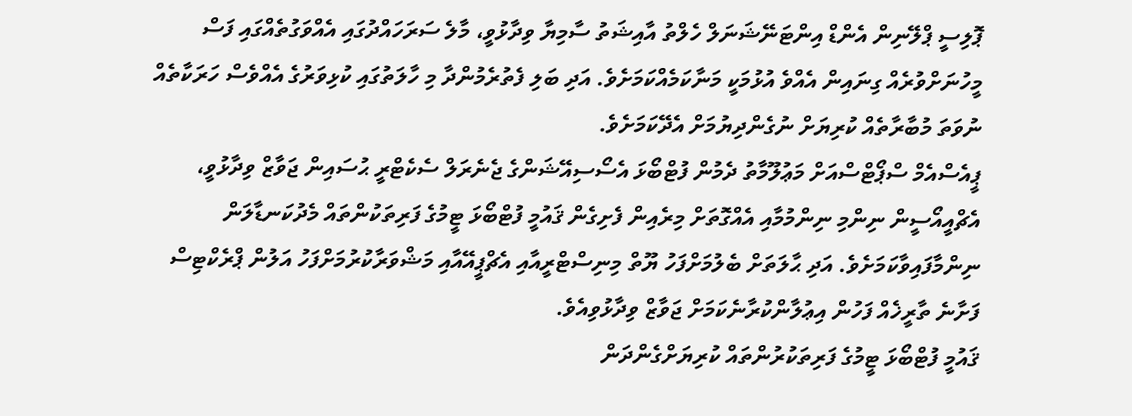ޕޮލިސީ ޕްލޭނިން އެންޑް އިންޓަނޭޝަނަލް ހެލްތު އާއިޝަތު ސާމިޔާ ވިދާޅުވީ، މާލެ ސަރަހައްދުގައި އެއްވަގުތެއްގައި ފަސް މީހުނަށްވުރެއް ގިނައިން އެއްވެ އުޅުމަކީ މަނާކަމެއްކަމަށެވެ. އަދި ބަލި ފެތުރެމުންދާ މި ހާލަތުގައި ކުޅިވަރުގެ އެއްވެސް ހަރަކާތެއް ނުވަތަ މުބާރާތެއް ކުރިޔަށް ނުގެންދިޔުމަށް އެދޭކަމަށެވެ.
ޕީއެސްއެމް ސްޕޯޓްސްއަށް މަޢުލޫމާތު ދެމުން ފުޓްބޯޅަ އެސޯސިއޭޝަންގެ ޖެނެރަލް ސެކެޓްރީ ޙުސައިން ޖަވާޒް ވިދާޅުވީ، އެޗްއީއޯސީން ނިންމި ނިންމުމާއި އެއްގޮތަށް މިރެއިން ފެށިގެން ޤައުމީ ފުޓްބޯޅަ ޓީމުގެ ފަރިތަކުންތައް މެދުކަނޑާލަން ނިންމާފައިވާކަމަށެވެ. އަދި ޙާލަތަށް ބެލުމަށްފަހު ޔޫތް މިނިސްޓްރީއާއި އެޗްޕީއޭއާއި މަޝްވަރާކުރުމަށްފަހު އަލުން ޕްރެކްޓިސް ފަށާނެ ތާރީޚެއް ފަހުން އިޢުލާންކުރާނެކަމަށް ޖަވާޒް ވިދާޅުވިއެވެ.
ޤައުމީ ފުޓްބޯޅަ ޓީމުގެ ފަރިތަކުރުންތައް ކުރިޔަށްގެންދަން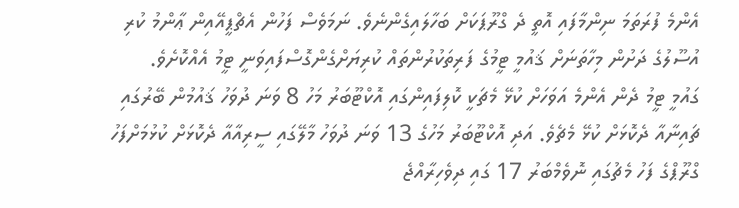އެންމެ ފުރަތަމަ ނިންމާފައި އޮތީ ދެ ގްރޫޕަކަށް ބަހާލައިގެންނެވެ. ނަމަވެސް ފަހުން އެޗްޕީއޭއިން ޢާންމު ކުރި އުސޫލުގެ ދަށުން މިހާތަނަށް ޤައުމީ ޓީމުގެ ފަރިތަކުރުންތައް ކުރިޔަށްގެންގޮސްފައިވަނީ ޓީމު އެއްކޮށެވެ.
ގައުމީ ޓީމު ދެން އެންމެ އަވަހަށް ކުޅޭ މެޗަކީ ކޮލިފައިންގައި އޮކްޓޫބަރު މަހު 8 ވަނަ ދުވަހު ޤައުމުން ބޭރުގައި ޗައިނާއާ ދެކޮޅަށް ކުޅޭ މެޗެވެ. އަދި އޮކްޓޫބަރު މަހުގެ 13 ވަނަ ދުވަހު މާލޭގައި ސީރިއާއާ ދެކޮޅަށް ކުޅުމަށްފަހު ގްރޫޕްގެ ފަހު މެޗުގައި ނޮވެމްބަރު 17 ގައި ދިވެހިރާއްޖެ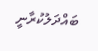ބައްދަލުކުރާނީ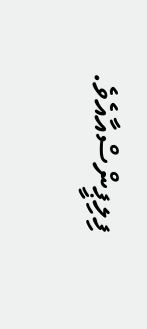ފިލިޕީންސްއާއެވެ.